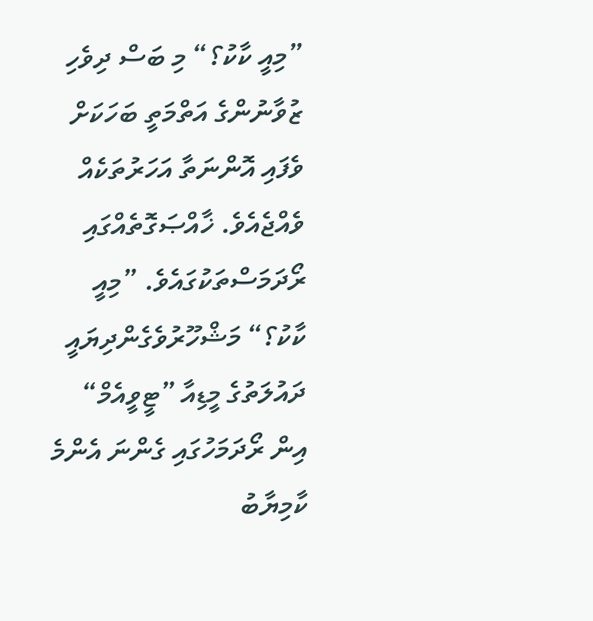”މިއީ ކާކު؟“ މި ބަސް ދިވެހި ޒުވާނުންގެ އަތްމަތީ ބަހަކަށް ވެފައި އޮންނަތާ އަހަރުތަކެއް ވެއްޖެއެވެ. ޚާއްޞަގޮތެއްގައި ރޯދަމަސްތަކުގައެވެ. ”މިއީ ކާކު؟“ މަޝްހޫރުވެގެންދިޔައީ ދައުލަތުގެ މީޑިއާ ”ޓީވީއެމް“ އިން ރޯދަމަހުގައި ގެންނަ އެންމެ ކާމިޔާބު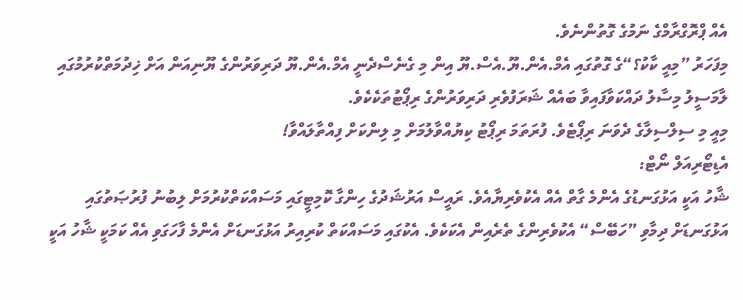އެއް ޕްރޮގްރާމްގެ ނަމުގެ ގޮތުންނެވެ.
މިފަހަރު ”މިއީ ކާކު؟“ގެ ގޮތުގައި އެމް.އެން.ޔޫ.އެސް.ޔޫ އިން މި ގެނެސްދެނީ އެމް.އެން.ޔޫ ދަރިވަރުންގެ ޔޫނިއަން އަށް ޚިދުމަތްކުރުމުގައި ލާމަސީލު މިސާލު ދައްކަވާފައިވާ ބައެއް ޝަރަފުވެރި ދަރިވަރުންގެ ރިޕޯޓުތަކެކެވެ.
މިއީ މި ސިލްސިލާގެ ދެވަނަ ރިޕޯޓެވެ. ފުރަތަމަ ރިޕޯޓު ކިޔުއްވާލުމަށް މި ލިންކަށް ފިއްތާލައްވާ!
އެޑިޓޯރިއަލް ނޯޓް:
ޝާހު އަކީ އަޅުގަނޑުގެ އެންމެ ގާތް އެއް އެކުވެރިޔާއެވެ. ރައީސް އަރުޝަދުގެ ހިންގާ ކޮމިޓީގައި މަސައްކަތްކުރުމަށް ލިބުނު ފުރުޞަތުގައި އަޅުގަނޑަށް ދިމާވި ”ހަބޭސް“ އެކުވެރިންގެ ތެރެއިން އެކަކެވެ. އެކުގައި މަސައްކަތް ކުރިއިރު އަޅުގަނޑަށް އެންމެ ފާހަގަވި އެއް ކަމަކީ ޝާހު އަކީ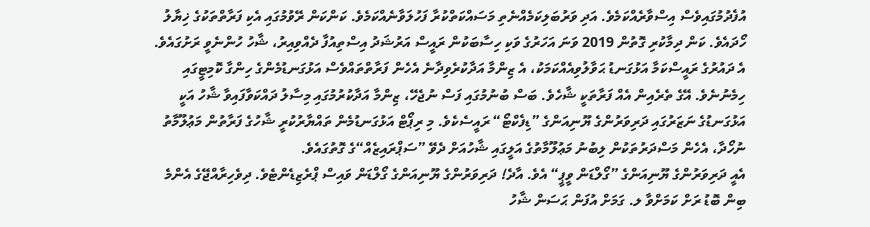އުފެދުމުގައިވެސް އިސްވާރެއްކަމެވެ. އަދި ވަރުބަލިކަމެއްނެތި މަސައްކަތްކުރާ ފަހުލަވާނެއްކަމެވެ. ކަންކަން ރޭވުމުގައި އެކި ފަރާތްތަކުގެ ޚިޔާލު ހޯދައެވެ. ކަން ދިމާކުރި ގޮތުން 2019 ވަނަ އަހަރުގެ ވަކި ހިސާބަކުން ރައީސް އަރުޝަދު އިސްތިއުފާ ދެއްވިއިރު، ޝާހު ހުންނެވީ ރަށުގައެވެ. އެ ދައުރުގެ ރައީސްކަމާ އަޅުގަނޑު ޙަވާލުވިއެއްކަމަކު، އެ ޒިންމާ އަދާކުރެވިދާނެ އެހެން ފަރާތްތައްވެސް އަޅުގަނޑުމެންގެ ހިންގާ ކޮމިޓީގައި ހިމެނުނެވެ. އޭގެ ތެރެއިން އެއް ފަރާތަކީ ޝާހެވެ. ބަސް ބުނުމުގައި ފަސް ނުޖެހޭ، ޒިންމާ އަދާކުރުމުގައި މިސާލު ދައްކަވާފައިވާ ޝާހު އަކީ އަޅުގަނޑުގެ ނަޒަރުގައި ދަރިވަރުންގެ ޔޫނިއަންގެ ”ޑިފެކްޓޯ“ ރައީސެކެވެ. މި ރިޕޯޓް އަޅުގަނޑުމެން ތައްޔާރުކުރީ ޝާހުގެ ފަރާތުން މަޢުލޫމާތު ނުހޯދާ، އެހެން މަސްދަރުތަކުން ލިބުނު މަޢުލޫމާތުގެ އަލީގައި ޝާހުއަށް ދެވޭ ”ސަޕްރައިޒެއް“ގެ ގޮތުގައެވެ.
އެއީ ދަރިވަރުންގެ ޔޫނިއަންގެ ”ގޯލްޑަން ވީޕީ“ އެވެ. އާދެ! ދަރިވަރުންގެ ޔޫނިއަންގެ ގޯލްޑަން ވައިސް ޕްރެޒިޑެންޓެވެ. ދިވެހިރާއްޖޭގެ އެންމެ ބިން ބޮޑު ރަށް ކަމަށްވާ ލ. ގަމަށް އުފަން ޙަސަން ޝާހު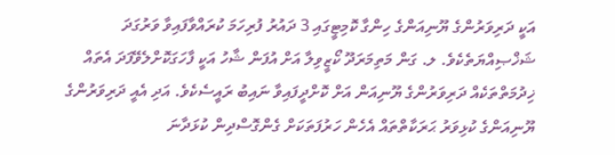އަކީ ދަރިވަރުންގެ ޔޫނިއަންގެ ހިންގާ ކޮމިޓީގައި 3 ދައުރު ފުރިހަމަ ކުރައްވާފައިވާ ވަރުގަދަ ޝަޚްޞިއްޔަތެކެވެ. ލ. ގަން މަތިމަރަދޫ ކޯޒީވިލާ އަށް އުފަން ޝާހު އަކީ ފާހަގަކޮށްލެވޭފަދަ އެތައް ޚިދުމަތްތަކެއް ދަރިވަރުންގެ ޔޫނިއަން އަށް ކޮށްދީފައިވާ ނައިބު ރައީސެކެވެ. އަދި އެއީ ދަރިވަރުންގެ ޔޫނިއަންގެ ކުޅިވަރު ޙަރަކާތްތައް އެހެން ހަރުފަތަކަށް ގެންގޮސްދިން ކުޅަދާނަ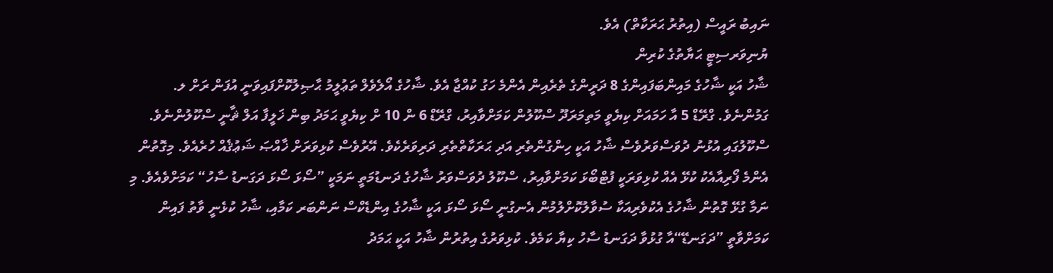ނައިބު ރައީސް (އިތުރު ޙަރަކާތް) އެވެ.
ޔުނިވަރސިޓީ ޙަޔާތުގެ ކުރިން
ޝާހު އަކީ ޝާހުގެ މައިންބަފައިންގެ 8 ދަރީންގެ ތެރެއިން އެންމެ ހަގު ކުއްޖާ އެވެ. ޝާހުގެ އޯލެވެލް ތަޢުލީމު ޙާޞިލުކޮށްފައިވަނީ އުފަން ރަށް ލ. ގަމުންނެވެ. ގްރޭޑް 5 އާ ހަމައަށް ކިޔެވީ މަތިމަރަދޫ ސްކޫލުން ކަމަށްވާއިރު، ގްރޭޑް 6 ން 10 ށް ކިޔެވީ ޙަމަދު ބިން ޚަލީފާ އަލް ޘާނީ ސްކޫލުންނެވެ. ސްކޫލުގައި އުޅުނު ދުވަސްވަރުވެސް ޝާހު އަކީ ހިންގުންތެރި އަދި ޙަރަކާތްތެރި ދަރިވަރެކެވެ. އޭރުވެސް ކުޅިވަރަށް ޚާއްޞަ ޝަޢުޤެއް ހުރެއެވެ. މިގޮތުން އެންމެ ފޯރިއާއެކު ކުޅޭ އެއް ކުޅިވަރަކީ ފުޓްބޯޅަ ކަމަށްވާއިރު، ސްކޫލު ދުވަސްވަރު ޝާހުގެ ދަނޑުމަތީ ނަމަކީ ”ސޯޅަ ސޯޅަ ދަގަނޑު ސާހު“ ކަމަށްވެއެވެ. މި ނަމާ ގުޅޭ ގޮތުން ޝާހުގެ އެކުވެރިއަކާ ސުވާލުކޮށްލުމުން އެނގުނީ ސޯޅަ ސޯޅަ އަކީ ޝާހުގެ އިންޑެކްސް ނަންބަރ ކަމާއި، ޝާހު ކުޅެނީ ވާތު ފައިން ކަމަށްވާތީ ”ދަގަނޑޭ“އާ ގުޅުވާ ދަގަނޑު ސާހު ކިޔާ ކަމެވެ. ކުޅިވަރުގެ އިތުރުން ޝާހު އަކީ ޙަމަދު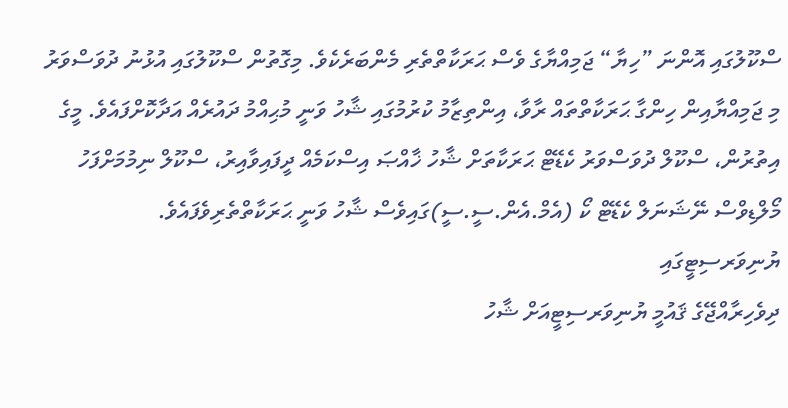ސްކޫލުގައި އޮންނަ ”ހިޔާ“ ޖަމިއްޔާގެ ވެސް ޙަރަކާތްތެރި މެންބަރެކެވެ. މިގޮތުން ސްކޫލުގައި އުޅުނު ދުވަސްވަރު މި ޖަމިއްޔާއިން ހިންގާ ޙަރަކާތްތައް ރާވާ، އިންތިޒާމު ކުރުމުގައި ޝާހު ވަނީ މުޙިއްމު ދައުރެއް އަދާކޮށްފައެވެ. މީގެ އިތުރުން، ސްކޫލް ދުވަސްވަރު ކެޑޭޓް ޙަރަކާތަށް ޝާހު ޚާއްޞަ އިސްކަމެއް ދީފައިވާއިރު، ސްކޫލް ނިމުމަށްފަހު މޯލްޑިވްސް ނޭޝަނަލް ކެޑޭޓް ކޯ (އެމް.އެން.ސީ.ސީ)ގައިވެސް ޝާހު ވަނީ ޙަރަކާތްތެރިވެފައެވެ.
ޔުނިވަރސިޓީގައި
ދިވެހިރާއްޖޭގެ ޤައުމީ ޔުނިވަރސިޓީއަށް ޝާހު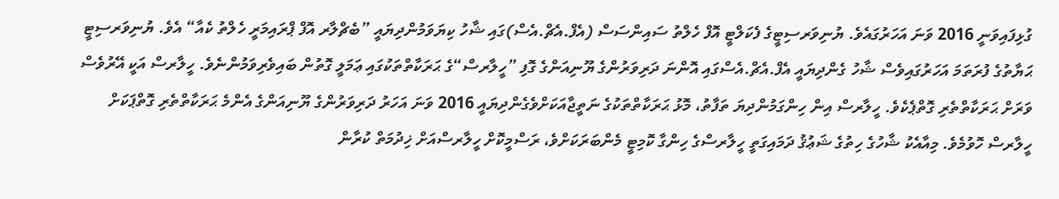ގުޅިފައިވަނީ 2016 ވަނަ އަހަރުގައެވެ. ޔުނިވަރސިޓީގެ ފެކަލްޓީ އޮފް ހެލްތު ސައިންސަސް (އެފް.އެޗް.އެސް)ގައި ޝާހު ކިޔަވަމުންދިޔައީ ”ބެޗްލާރ އޮފް ޕްރައިމަރީ ހެލްތު ކެއާ“ އެވެ. ޔުނިވަރސިޓީ ޙަޔާތުގެ ފުރަތަމަ އަހަރުގައިވެސް ޝާހު ގެންދިޔައީ އެފް.އެޗް.އެސްގައި އޮންނަ ދަރިވަރުންގެ ޔޫނިއަންގެ ގޮފި ”ހީލާރސް“ގެ ޙަރަކާތްތަކުގައި ޢަމަލީ ގޮތުން ބައިވެރިވަމުންނެވެ. ހީލާރސް އަކީ އޭރުވެސް ވަރަށް ޙަރަކާތްތެރި ގޮތްޕެކެވެ. ހީލާރސް އިން ހިންގަމުންދިޔަ ތަފާތު، މޮޅު ޙަރަކާތްތަކުގެ ނަތީޖާއަކަށްވެގެންދިޔައީ 2016 ވަނަ އަހަރު ދަރިވަރުންގެ ޔޫނިއަންގެ އެންމެ ޙަރަކާތްތެރި ގޮތްޕަކަށް ހީލާރސް ހޮވުމެވެ. މިއާއެކު ޝާހުގެ ހިތުގެ ޝަޢުޤު ދަމައިގަތީ ހީލާރސްގެ ހިންގާ ކޮމިޓީ މެންބަރަކަށްވެ، ރަސްމީކޮށް ހީލާރސްއަށް ޚިދުމަތް ކުރާން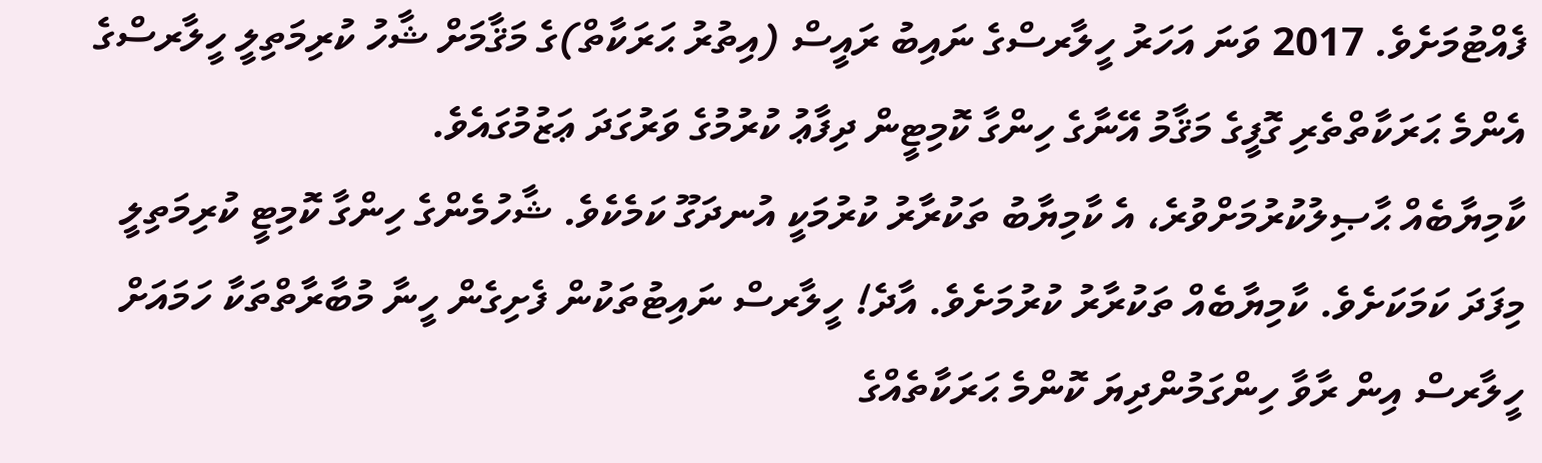ފެއްޓުމަށެވެ. 2017 ވަނަ އަހަރު ހީލާރސްގެ ނައިބު ރައީސް (އިތުރު ޙަރަކާތް)ގެ މަޤާމަށް ޝާހު ކުރިމަތިލީ ހީލާރސްގެ އެންމެ ޙަރަކާތްތެރި ގޮފީގެ މަޤާމު އޭނާގެ ހިންގާ ކޮމިޓީން ދިފާޢު ކުރުމުގެ ވަރުގަދަ ޢަޒުމުގައެވެ.
ކާމިޔާބެއް ޙާޞިލުކުރުމަށްވުރެ، އެ ކާމިޔާބު ތަކުރާރު ކުރުމަކީ އުނދަގޫ ކަމެކެވެ. ޝާހުމެންގެ ހިންގާ ކޮމިޓީ ކުރިމަތިލީ މިފަދަ ކަމަކަށެވެ. ކާމިޔާބެއް ތަކުރާރު ކުރުމަށެވެ. އާދެ! ހީލާރސް ނައިޓުތަކުން ފެށިގެން ހީނާ މުބާރާތްތަކާ ހަމައަށް ހީލާރސް އިން ރާވާ ހިންގަމުންދިޔަ ކޮންމެ ޙަރަކާތެއްގެ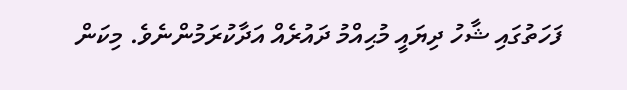ފަހަތުގައި ޝާހު ދިޔައީ މުޙިއްމު ދައުރެއް އަދާކުރަމުންނެވެ. މިކަން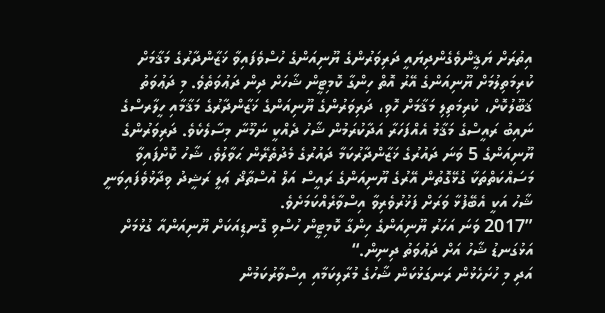އިތުރަށް ޔަޤީންވެގެންދިޔައީ ދަރިވަރުންގެ ޔޫނިއަންގެ ހުސްވެފައިވާ ޚަޒާންދާރުގެ މަޤާމަށް ކުރިމަތިލުމަށް ޔޫނިއަންގެ އޭރު އޮތް ހިންގާ ކޮމިޓީން ޝާހަށް ދިން ދަޢުވަތެވެ. މި ދަޢުވަތު ޤަބޫލުކޮށް، ކުރިމަތިލި މަޤާމަށް ހޮވި، ދަރިވަރުންގެ ޔޫނިއަންގެ ޚަޒާންދާރުގެ މަޤާމާއި ހީލާރސްގެ ނައިބު ރައީސްގެ މަޤާމު އެއްފަހަރާ އަދާކުރަމުން ޝާހު ދެއްކީ ނަމޫނާ މިސާލެކެވެ. ދަރިވަރުންގެ ޔޫނިއަންގެ 5 ވަނަ ދައުރުގެ ޚަޒާންދާރުކަމާ ދައުރުގެ މެދުތެރޭން ޙަވާލުވެ، ޝާހު ކޮށްފައިވާ މަސައްކަތްތަކާ ގުޅޭގޮތުން އޭރުގެ ޔޫނިއަންގެ ރައީސް އަލް އުސްތާޛް ޢަލީ ރަޝީދު ވިދާޅުވެފައިވަނީ ޝާހު އަކީ އެބޭފުޅާ ވަރަށް ފަޚުރުވެރިވާ އިސްވާރެއްކަމަށެވެ.
”2017 ވަނަ އަހަރު ޔޫނިއަންގެ ހިންގާ ކޮމިޓީން ހުސްވި ގޮނޑިއަކަށް ޔޫނިއަންއާ ގުޅުމަށް އަޅުގަނޑު ޝާހު އަށް ދަޢުވަތު ދިނިން.“
އަދި މި ހުށަހެޅުން ރަނގަޅުކަން ޝާހުގެ މުރާލިކަމާއި އިސްވާރުކަމުން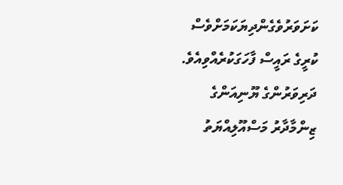ކަށަވަރުވެގެންދިޔަކަމަށްވެސް ކުރީގެ ރައީސް ފާހަގަކުރެއްވިއެވެ.
ދަރިވަރުންގެ ޔޫނިއަންގެ ޒިންމާދާރު މަސްއޫލިއްޔަތު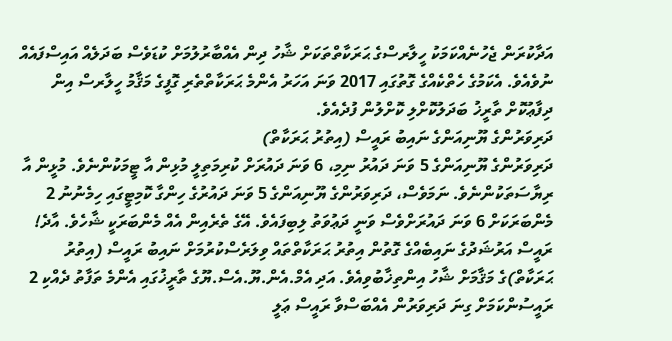އަދާކުރަން ޖެހުނެއްކަމަކު ހީލާރސްގެ ޙަރަކާތްތަކަށް ޝާހު ދިން އެއްބާރުލުމަށް ކުޑަވެސް ބަދަލެއް އައިސްފައެއް ނުވެއެވެ. އެކަމުގެ ހެތްކެއްގެ ގޮތުގައި 2017 ވަނަ އަހަރު އެންމެ ޙަރަކާތްތެރި ގޮފީގެ މަޤާމު ހީލާރސް އިން ދިފާޢުކޮށް ތާރީޚު ބަދަލުކޮށްލި ކޮށްލުން ފުދެއެވެ.
ދަރިވަރުންގެ ޔޫނިއަންގެ ނައިބު ރައީސް (އިތުރު ޙަރަކާތް)
ދަރިވަރުންގެ ޔޫނިއަންގެ 5 ވަނަ ދައުރު ނިމި، 6 ވަނަ ދައުރަށް ކުރިމަތިލީ މުޅިން އާ ޓީމަކުންނެވެ. މުޅީން އާ ރިޔާސަތަކުންނެވެ. ނަމަވެސް، ދަރިވަރުންގެ ޔޫނިއަންގެ 5 ވަނަ ދައުރުގެ ހިންގާ ކޮމިޓީގައި ހިމެނުނު 2 މެންބަރަކަށް 6 ވަނަ ދައުރަށްވެސް ވަނީ ދަޢުވަތު ލިބިފައެވެ. އޭގެ ތެރެއިން އެއް މެންބަރަކީ ޝާހެވެ. އާދެ! ރައީސް އަރުޝަދުގެ ނައިބެއްގެ ގޮތުން އިތުރު ޙަރަކާތްތައް ވިލަރެސްކުރުމަށް ނައިބު ރައީސް (އިތުރު ޙަރަކާތް)ގެ މަޤާމަށް ޝާހު އިންތިޚާބުވިއެވެ. އަދި އެމް.އެން.ޔޫ.އެސް.ޔޫގެ ތާރީޚުގައި އެންމެ ތަފާތު ދެއްކި 2 ރައީސުންކަމަށް ގިނަ ދަރިވަރުން އެއްބަސްވާ ރައީސް ޢަލީ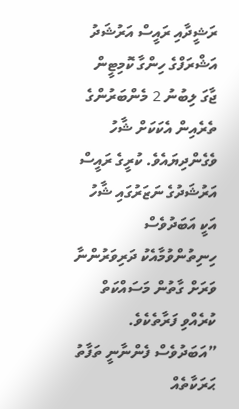ރަޝީދާއި ރައީސް އަރުޝަދު އަޝްރަފްގެ ހިންގާ ކޮމިޓީން ޖާގަ ލިބުނު 2 މެންބަރުންގެ ތެރެއިން އެކަކަށް ޝާހު ވެގެންދިޔައެވެ. ކުރީގެ ރައީސް އަރުޝަދުގެ ނަޒަރުގައި ޝާހު އަކީ އަބަދުވެސް ހިނިތުންވުމާއެކު ދަރިވަރުންނާ ވަރަށް ގާތުން މަސައްކަތް ކުރެއްވި ފަރާތެކެވެ.
”އަބަދުވެސް ފެންނާނީ ތަފާތު ޙަރަކާތެއް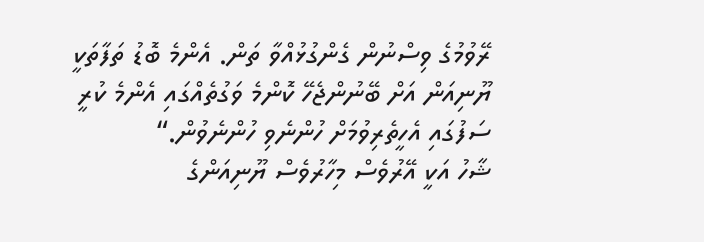ރޭވުމުގެ ވިސްނުން ގެންގުޅުއްވާ ތަން. އެންމެ ބޮޑު ތަފާތަކީ ޔޫނިއަން އަށް ބޭނުންޖެހޭ ކޮންމެ ވަގުތެއްގައި އެންމެ ކުރީ ސަފުގައި އެހީތެރިވުމަށް ހުންނެވި ހުންނެވުން.“
ޝާހު އަކީ އޭރުވެސް މިހާރުވެސް ޔޫނިއަންގެ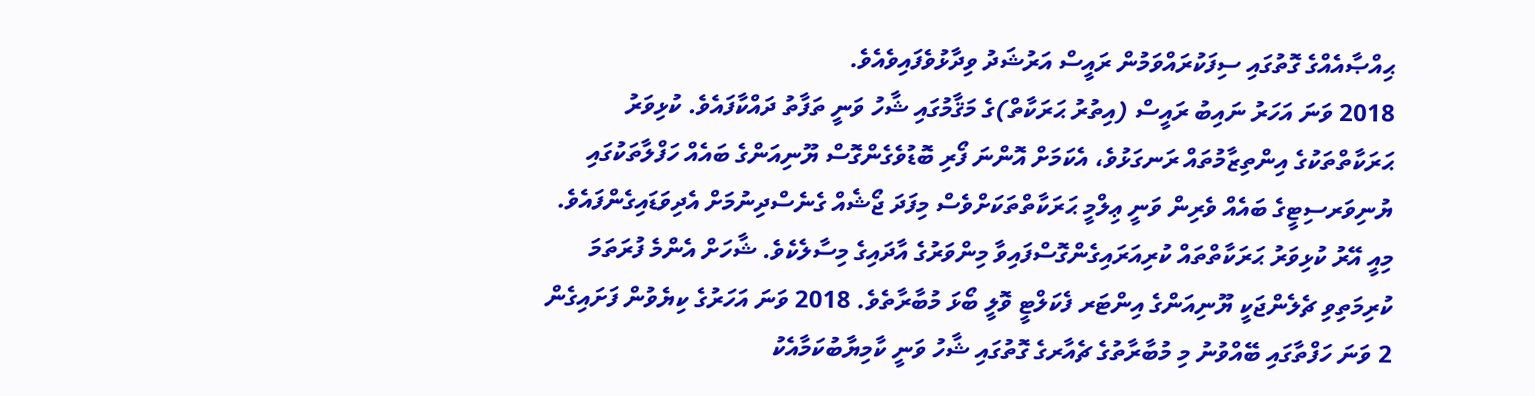ޙިއްޞާއެއްގެ ގޮތުގައި ސިފަކުރައްވަމުން ރައީސް އަރުޝަދު ވިދާޅުވެފައިވެއެވެ.
2018 ވަނަ އަހަރު ނައިބު ރައީސް (އިތުރު ޙަރަކާތް)ގެ މަޤާމުގައި ޝާހު ވަނީ ތަފާތު ދައްކާފައެވެ. ކުޅިވަރު ޙަރަކާތްތަކުގެ އިންތިޒާމުތައް ރަނގަޅުވެ، އެކަމަށް އޮންނަ ފޯރި ބޮޑުވެގެންގޮސް ޔޫނިއަންގެ ބައެއް ހަފްލާތަކުގައި ޔުނިވަރސިޓީގެ ބައެއް ވެރިން ވަނީ ޢިލްމީ ޙަރަކާތްތަކަށްވެސް މިފަދަ ޖޯޝެއް ގެނެސްދިނުމަށް އެދިވަޑައިގެންފައެވެ. މިއީ އޭރު ކުޅިވަރު ޙަރަކާތްތައް ކުރިއަރައިގެންގޮސްފައިވާ މިންވަރުގެ އާދައިގެ މިސާލެކެވެ. ޝާހަށް އެންމެ ފުރަތަމަ ކުރިމަތިވި ޗެލެންޖަކީ ޔޫނިއަންގެ އިންޓަރ ފެކަލްޓީ ވޮލީ ބޯޅަ މުބާރާތެވެ. 2018 ވަނަ އަހަރުގެ ކިޔެވުން ފަށައިގެން 2 ވަނަ ހަފްތާގައި ބޭއްވުނު މި މުބާރާތުގެ ޗެއާރގެ ގޮތުގައި ޝާހު ވަނީ ކާމިޔާބުކަމާއެކު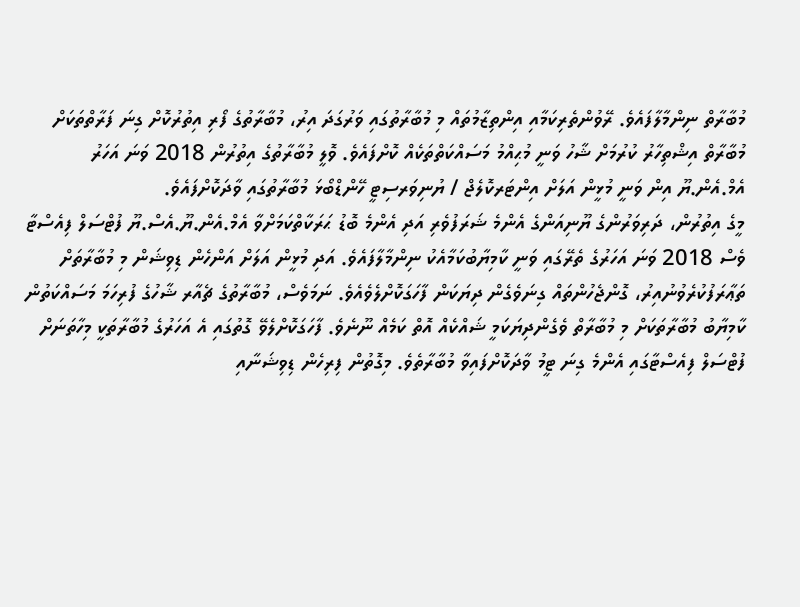މުބާރާތް ނިންމާލާފައެވެ. ރޭވުންތެރިކަމާއި އިންތިޒާމުތައް މި މުބާރާތުގައި ވަރުގަދަ އިރު، މުބާރާތުގެ ފޯރި އިތުރުކޮށް ގިނަ ފަރާތްތަކަށް މުބާރާތް އިޝްތިހާރު ކުރުމަށް ޝާހު ވަނީ މުޙިއްމު މަސައްކަތްތަކެއް ކޮށްފައެވެ. ވޮލީ މުބާރާތުގެ އިތުރުން 2018 ވަނަ އަހަރު އެމް.އެން.ޔޫ އިން ވަނީ މުޅީން އަލަށް އިންޓަރކޮލެޖް / ޔުނިވަރސިޓީ ހޭންޑްބޯޅަ މުބާރާތުގައި ވާދަކޮށްފައެވެ.
މީގެ އިތުރުން، ދަރިވަރުންގެ ޔޫނިއަންގެ އެންމެ ޝަރަފުވެރި އަދި އެންމެ ބޮޑު ޙަރަކާތްކަމަށްވާ އެމް.އެން.ޔޫ.އެސް.ޔޫ ފުޓްސަލް ފިއެސްޓާ ވެސް 2018 ވަނަ އަހަރުގެ ތެރޭގައި ވަނީ ކާމިޔާބުކަމާއެކު ނިންމާލާފައެވެ. އަދި މުޅީން އަލަށް އަންހެން ޑިވިޝަން މި މުބާރާތަށް ތަޢާރަފުކުރެވުނުއިރު، ގޮންޖެހުންތައް ގިނަވެގެން ދިޔަކަން ފާހަގަކޮށްލެވެއެވެ. ނަމަވެސް، މުބާރާތުގެ ޗެއާރ ޝާހުގެ ފުރިހަމަ މަސައްކަތުން ކާމިޔާބު މުބާރާތަކަށް މި މުބާރާތް ވެގެންދިޔަކަމީ ޝައްކެއް އޮތް ކަމެއް ނޫނެވެ. ފާހަގަކޮށްލެވޭ ގޮތުގައި އެ އަހަރުގެ މުބާރާތަކީ މިހާތަނަށް ފުޓްސަލް ފިއެސްޓާގައި އެންމެ ގިނަ ޓީމު ވާދަކޮށްފައިވާ މުބާރާތެވެ. މިގޮތުން ފިރިހެން ޑިވިޝަނާއި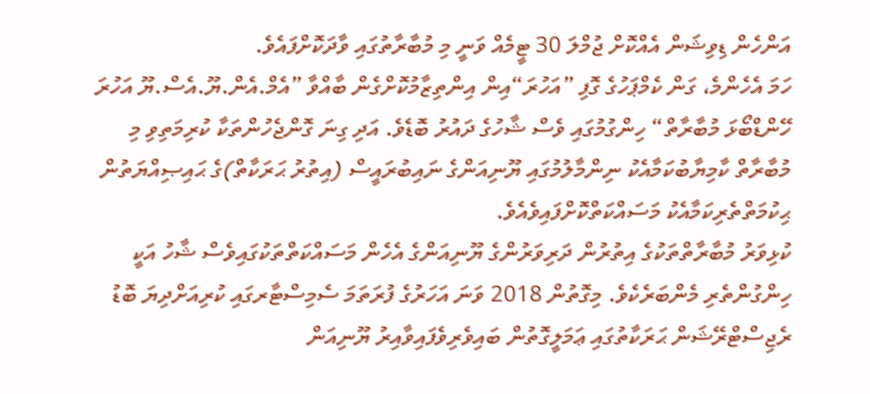އަންހެން ޑިވިޝަން އެއްކޮށް ޖުމްލަ 30 ޓީމެއް ވަނީ މި މުބާރާތުގައި ވާދަކޮށްފައެވެ.
ހަމަ އެހެންމެ، ގަން ކެމްޕަހުގެ ގޮފި ”އަހުރަ“އިން އިންތިޒާމުކޮށްގެން ބާއްވާ ”އެމް.އެން.ޔޫ.އެސް.ޔޫ އަހުރަ ހޭންޑްބޯޅަ މުބާރާތް“ ހިންގުމުގައި ވެސް ޝާހުގެ ދައުރު ބޮޑެވެ. އަދި ގިނަ ގޮންޖެހުންތަކާ ކުރިމަތިވި މި މުބާރާތް ކާމިޔާބުކަމާއެކު ނިންމާލުމުގައި ޔޫނިއަންގެ ނައިބުރައީސް (އިތުރު ޙަރަކާތް)ގެ ޙައިޞިއްޔަތުން ޙިކުމަތްތެރިކަމާއެކު މަސައްކަތްކޮށްފައިވެއެވެ.
ކުޅިވަރު މުބާރާތްތަކުގެ އިތުރުން ދަރިވަރުންގެ ޔޫނިއަންގެ އެހެން މަސައްކަތްތަކުގައިވެސް ޝާހު އަކީ ހިންގުންތެރި މެންބަރެކެވެ. މިގޮތުން 2018 ވަނަ އަހަރުގެ ފުރަތަމަ ސެމިސްޓާރގައި ކުރިއަށްދިޔަ ބޮޑު ރެޖިސްޓްރޭޝަން ޙަރަކާތުގައި ޢަމަލީގޮތުން ބައިވެރިވެފައިވާއިރު ޔޫނިއަން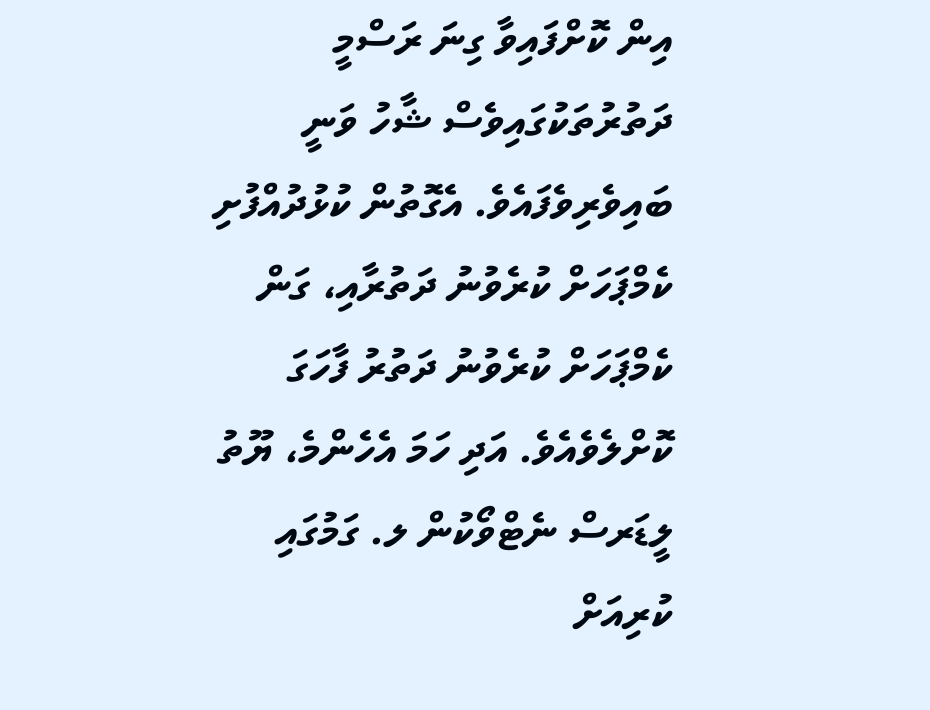އިން ކޮށްފައިވާ ގިނަ ރަސްމީ ދަތުރުތަކުގައިވެސް ޝާހު ވަނީ ބައިވެރިވެފައެވެ. އެގޮތުން ކުޅުދުއްފުށި ކެމްޕަހަށް ކުރެވުނު ދަތުރާއި، ގަން ކެމްޕަހަށް ކުރެވުނު ދަތުރު ފާހަގަ ކޮށްލެވެއެވެ. އަދި ހަމަ އެހެންމެ، ޔޫތު ލީޑަރސް ނެޓްވޯކުން ލ. ގަމުގައި ކުރިއަށް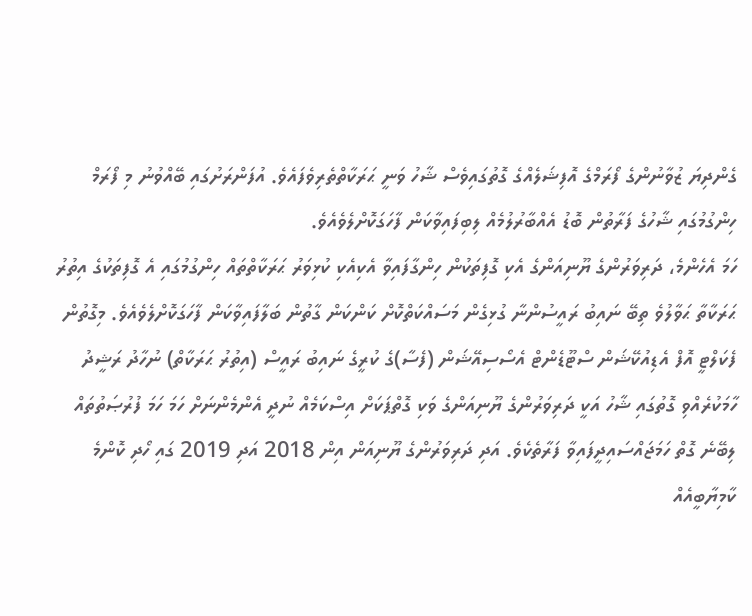ގެންދިޔަ ޒުވާނުންގެ ފޯރަމްގެ އޮފިޝަލެއްގެ ގޮތުގައިވެސް ޝާހު ވަނީ ޙަރަކާތްތެރިވެފައެވެ. އުފަންރަށުގައި ބޭއްވުނު މި ފޯރަމް ހިންގުމުގައި ޝާހުގެ ފަރާތުން ބޮޑު އެއްބާރުލުމެއް ލިބިފައިވާކަން ފާހަގަކޮށްލެވެއެވެ.
ހަމަ އެހެންމެ، ދަރިވަރުންގެ ޔޫނިއަންގެ އެކި ގޮފިތަކުން ހިންގާފައިވާ އެކިއެކި ކުޅިވަރު ޙަރަކާތްތައް ހިންގުމުގައި އެ ގޮފިތަކުގެ އިތުރު ޙަރަކާތާ ޙަވާލުވެ ތިބޭ ނައިބު ރައީސުންނާ ގުޅިގެން މަސައްކަތްކޮށް ކަންކަން ގާތުން ބަލާފައިވާކަން ފާހަގަކޮށްލެވެއެވެ. މިގޮތުން ފެކަލްޓީ އޮފް އެޑިއުކޭޝަން ސްޓޫޑެންޓް އެސޯސިއޭޝަން (ފެސާ)ގެ ކުރީގެ ނައިބު ރައީސް (އިތުރު ޙަރަކާތް) ނުހާދު ރަޝީދު ހާމަކުރެއްވި ގޮތުގައި ޝާހު އަކީ ދަރިވަރުންގެ ޔޫނިއަންގެ ވަކި ގޮތްޕަކަށް އިސްކަމެއް ނުދީ އެންމެންނަށް ހަމަ ހަމަ ފުރުޞަތުތައް ލިބޭނެ ގޮތް ހަމަޖައްސައިދީފައިވާ ފަރާތެކެވެ. އަދި ދަރިވަރުންގެ ޔޫނިއަން އިން 2018 އަދި 2019 ގައި ހޯދި ކޮންމެ ކާމިޔާބީއެއް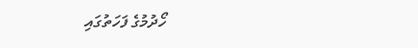ހޯދުމުގެ ފަހަތުގައި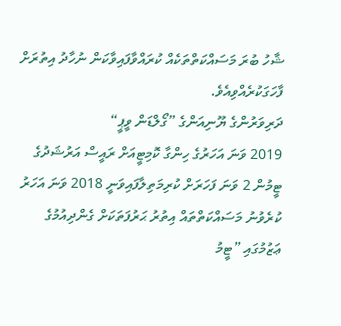ޝާހު ބުރަ މަސައްކަތްތަކެއް ކުރައްވާފައިވާކަން ނުހާދު އިތުރަށް ފާހަގަކުރެއްވިއެވެ.
ދަރިވަރުންގެ ޔޫނިއަންގެ ”ގޯލްޑަން ވީޕީ“
2019 ވަނަ އަހަރުގެ ހިންގާ ކޮމިޓީއަށް ރައީސް އަރުޝަދުގެ ޓީމުން 2 ވަނަ ފަހަރަށް ކުރިމަތިލާފައިވަނީ 2018 ވަނަ އަހަރު ކުރެވުނު މަސައްކަތްތައް އިތުރު ޙަރުފަތަކަށް ގެންދިއުމުގެ ޢަޒުމުގައި ”ޓީމު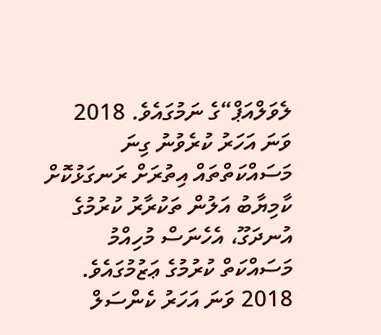ލެވަލްއަޕް“ގެ ނަމުގައެވެ. 2018 ވަނަ އަހަރު ކުރެވުނު ގިނަ މަސައްކަތްތައް އިތުރަށް ރަނގަޅުކޮށް ކާމިޔާބު އަލުން ތަކުރާރު ކުރުމުގެ އުނދަގޫ، އެހެނަސް މުހިއްމު މަސައްކަތް ކުރުމުގެ ޢަޒުމުގައެވެ. 2018 ވަނަ އަހަރު ކެންސަލް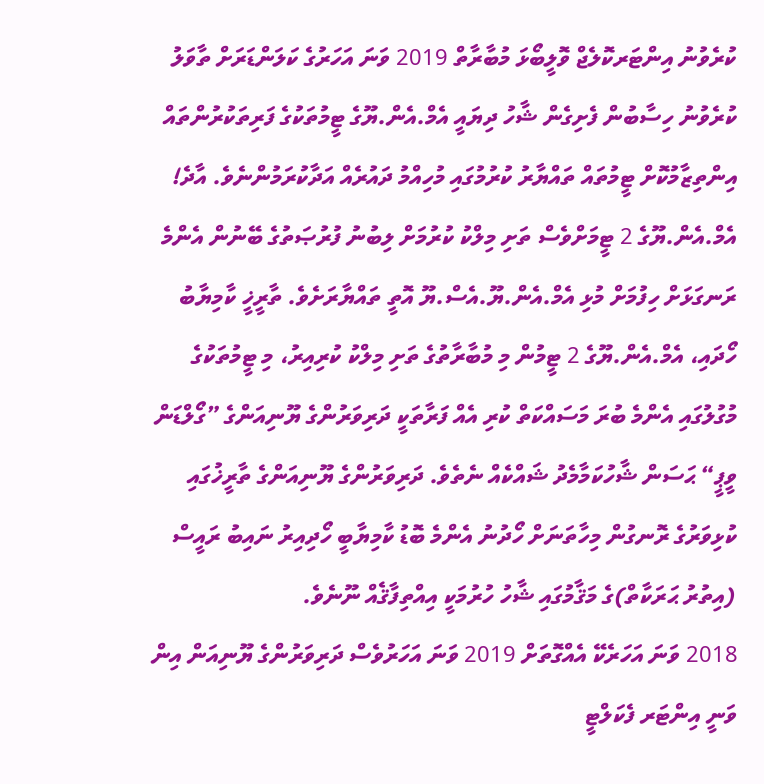ކުރެވުނު އިންޓަރކޮލެޖް ވޮލީބޯޅަ މުބާރާތް 2019 ވަނަ އަހަރުގެ ކަލަންޑަރަށް ތާވަލު ކުރެވުނު ހިސާބުން ފެށިގެން ޝާހު ދިޔައީ އެމް.އެން.ޔޫގެ ޓީމުތަކުގެ ފަރިތަކުރުންތައް އިންތިޒާމުކޮށް ޓީމުތައް ތައްޔާރު ކުރުމުގައި މުހިއްމު ދައުރެއް އަދާކުރަމުންނެވެ. އާދެ! އެމް.އެން.ޔޫގެ 2 ޓީމަށްވެސް ތަށި މިލްކު ކުރުމަށް ލިބުނު ފުރުޞަތުގެ ބޭނުން އެންމެ ރަނގަޅަށް ހިފުމަށް މުޅި އެމް.އެން.ޔޫ.އެސް.ޔޫ އޮތީ ތައްޔާރަށެވެ. ތާރީޚީ ކާމިޔާބު ހޯދައި، އެމް.އެން.ޔޫގެ 2 ޓީމުން މި މުބާރާތުގެ ތަށި މިލްކު ކުރިއިރު، މި ޓީމުތަކުގެ މުގުލުގައި އެންމެ ބުރަ މަސައްކަތް ކުރި އެއް ފަރާތަކީ ދަރިވަރުންގެ ޔޫނިއަންގެ ”ގޯލްޑަން ވީޕީ“ ޙަސަން ޝާހުކަމާމެދު ޝައްކެއް ނެތެވެ. ދަރިވަރުންގެ ޔޫނިއަންގެ ތާރީޚުގައި ކުޅިވަރުގެ ރޮނގުން މިހާތަނަށް ހޯދުނު އެންމެ ބޮޑު ކާމިޔާބީ ހޯދިއިރު ނައިބު ރައީސް (އިތުރު ޙަރަކާތް)ގެ މަޤާމުގައި ޝާހު ހުރުމަކީ އިއްތިފާޤެއް ނޫނެވެ.
2018 ވަނަ އަހަރެކޭ އެއްގޮތަށް 2019 ވަނަ އަހަރުވެސް ދަރިވަރުންގެ ޔޫނިއަން އިން ވަނީ އިންޓަރ ފެކަލްޓީ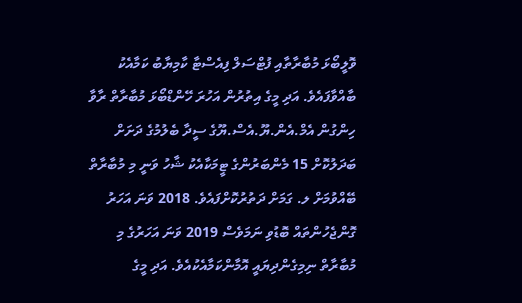ވޮލީބޯޅަ މުބާރާތާއި ފުޓްސަލް ފިއެސްޓާ ކާމިޔާބު ކަމާއެކު ބާއްވާފައެވެ. އަދި މީގެ އިތުރުން އަހުރަ ހޭންޑްބޯޅަ މުބާރާތް ރާވާ ހިންގުން އެމް.އެން.ޔޫ.އެސް.ޔޫގެ ސީދާ ބެލުމުގެ ދަށަށް ބަދަލުކޮށް 15 މެންބަރުންގެ ޓީމަކާއެކު ޝާހު ވަނީ މި މުބާރާތް ބޭއްވުމަށް ލ. ގަމަށް ދަތުރުކޮށްފައެވެ. 2018 ވަނަ އަހަރު ގޮންޖެހުންތައް ބޮޑުވި ނަމަވެސް 2019 ވަނަ އަހަރުގެ މި މުބާރާތް ނިމިގެންދިޔައީ އޮމާންކަމާއެކުއެވެ. އަދި މީގެ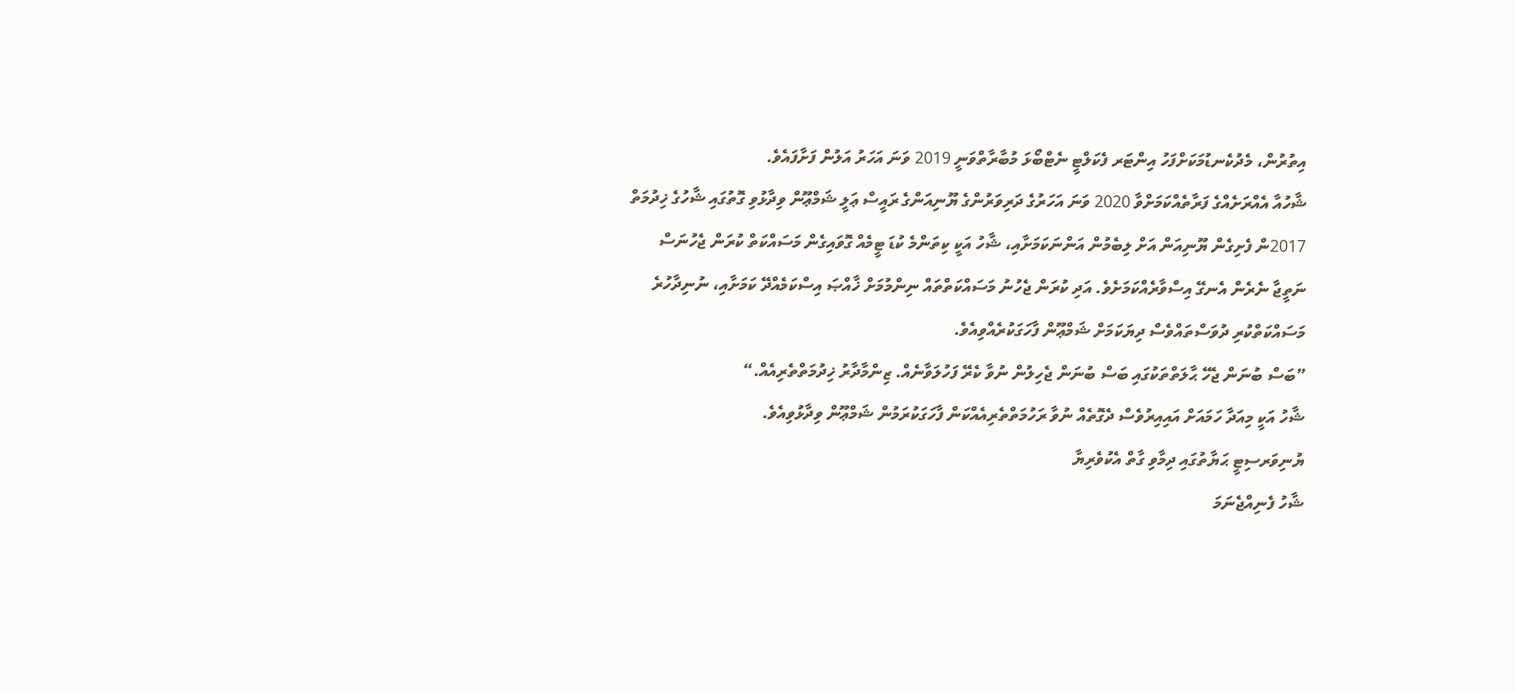އިތުރުން، މެދުކެނޑުމަކަށްފަހު އިންޓަރ ފެކަލްޓީ ނެޓްބޯޅަ މުބާރާތްވަނީ 2019 ވަނަ އަހަރު އަލުން ފަށާފައެވެ.
ޝާހުއާ އެއްރަށެއްގެ ފަރާތެއްކަމަށްވާ 2020 ވަނަ އަހަރުގެ ދަރިވަރުންގެ ޔޫނިއަންގެ ރައީސް ޢަލީ ޝަމްޢޫން ވިދާޅުވި ގޮތުގައި ޝާހުގެ ޚިދުމަތް 2017ން ފެށިގެން ޔޫނިއަން އަށް ލިބެމުން އަންނަކަމަށާއި، ޝާހު އަކީ ކިތަންމެ ކުޑަ ޓީމެއް ގޮވައިގެން މަސައްކަތް ކުރަން ޖެހުނަސް ނަތީޖާ ނެރެން އެނގޭ އިސްވާރެއްކަމަށެވެ. އަދި ކުރަން ޖެހުނު މަސައްކަތްތައް ނިންމުމަށް ޚާއްޞަ އިސްކަމެއްދޭ ކަމަށާއި، ނުނިދާހުރެ މަސައްކަތްކުރި ދުވަސްތައްވެސް ދިޔަކަމަށް ޝަމްޢޫން ފާހަގަކުރެއްވިއެވެ.
”ބަސް ބުނަން ޖެހޭ ޙާލަތްތަކުގައި ބަސް ބުނަން ޖެހިލުން ނުވާ ކެރޭ ފަހުލަވާނެއް. ޒިންމާދާރު ޚިދުމަތްތެރިއެއް.“
ޝާހު އަކީ މިއަދާ ހަމައަށް އައިއިރުވެސް ދެގޮތެއް ނުވާ ރަހުމަތްތެރިއެއްކަން ފާހަގަކުރަމުން ޝަމްޢޫން ވިދާޅުވިއެވެ.
ޔުނިވަރސިޓީ ޙަޔާތުގައި ދިމާވި ގާތް އެކުވެރިޔާ
ޝާހު ފެނިއްޖެނަމަ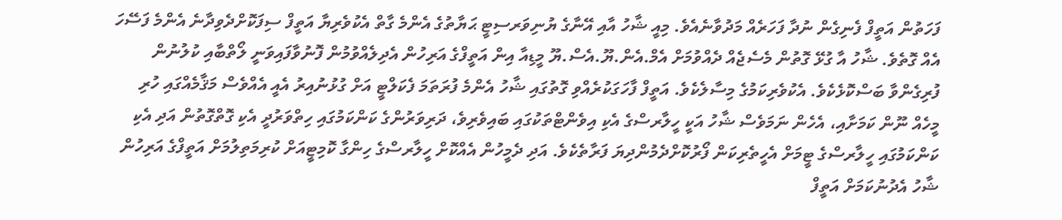ފަހަތުން އަތީފް ފެނިގެން ނުދާ ފަހަރެއް މަދުވާނެއެވެ. މިއީ ޝާހު އާއި އޭނާގެ ޔުނިވަރސިޓީ ޙަޔާތުގެ އެންމެ ގާތް އެކުވެރިޔާ އަތީފް ސިފަކޮށްދެވިދާނެ އެންމެ ފަސޭހަ އެއް ގޮތެވެ. ޝާހު އާ ގުޅޭ ގޮތުން މެސެޖެއް ދެއްވުމަށް އެމް.އެން.ޔޫ.އެސް.ޔޫ މީޑިއާ އިން އަތީފްގެ އަރިހުން އެދިލެއްވުމުން ފޮނުވާފައިވަނީ ލޯތްބާއި ކުލުނުން ފުރިގެންވާ ބަސްކޮޅެކެވެ. އެކުވެރިކަމުގެ މިސާލެކެވެ. އަތީފް ފާހަގަކުރެއްވި ގޮތުގައި ޝާހު އެންމެ ފުރަތަމަ ފެކަލްޓީ އަށް ގުޅުނުއިރު އެއީ އެއްވެސް މަޤާމެއްގައި ހުރި މީހެއް ނޫން ކަމަށާއި، އެހެން ނަމަވެސް ޝާހު އަކީ ހީލާރސްގެ އެކި އިވެންޓްތަކުގައި ބައިވެރިވެ، ދަރިވަރުންގެ ކަންކަމުގައި ހިތްވަރުދީ އެކި ގޮތްގޮތުން އަދި އެކި ކަންކަމުގައި ހީލާރސްގެ ޓީމަށް އެހީތެރިކަން ފޯރުކޮށްދެމުންދިޔަ ފަރާތެކެވެ. އަދި ދެމީހުން އެއްކޮށް ހީލާރސްގެ ހިންގާ ކޮމިޓީއަށް ކުރިމަތިލުމަށް އަތީފްގެ އަރިހުން ޝާހު އެދުނުކަމަށް އަތީފް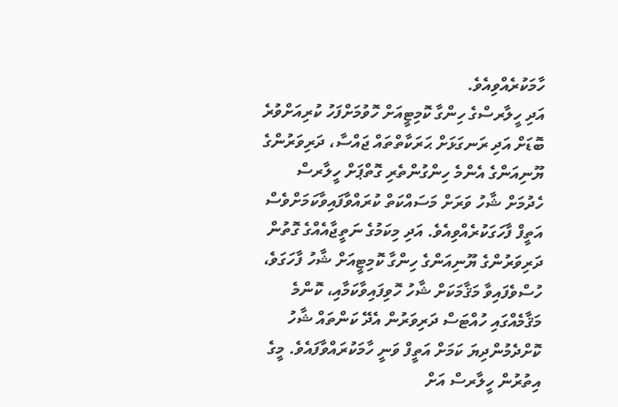ހާމަކުރެއްވިއެވެ.
އަދި ހީލާރސްގެ ހިންގާ ކޮމިޓީއަށް ހޮވުމަށްފަހު ކުރިއަށްވުރެ ބޮޑަށް އަދި ރަނގަޅަށް ޙަރަކާތްތައް ޖައްސާ، ދަރިވަރުންގެ ޔޫނިއަންގެ އެންމެ ހިންގުންތެރި ގޮތްޕަށް ހީލާރސް ހެދުމަށް ޝާހު ވަރަށް މަސައްކަތް ކުރައްވާފައިވާކަމަށްވެސް އަތީފް ފާހަގަކުރެއްވިއެވެ. އަދި މިކަމުގެ ނަތީޖާއެއްގެ ގޮތުން ދަރިވަރުންގެ ޔޫނިއަންގެ ހިންގާ ކޮމިޓީއަށް ޝާހު ފާހަގަވެ، ހުސްވެފައިވާ މަޤާމަކަށް ޝާހު ހޮވިފައިވާކަމާއި، ކޮންމެ މަޤާމެއްގައި ހުއްޓަސް ދަރިވަރުން އެދޭ ކަންތައް ޝާހު ކޮށްދެމުންދިޔަ ކަމަށް އަތީފް ވަނީ ހާމަކުރައްވާފައެވެ. މީގެ އިތުރުން ހީލާރސް އަށް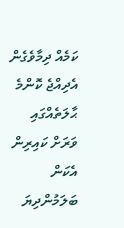ކަމެއް ދިމާވެގެން އެދިއްޖެ ކޮންމެ ޙާލަތެއްގައި ވަރަށް ކައިރިން އެކަން ބަލަމުންދިޔަ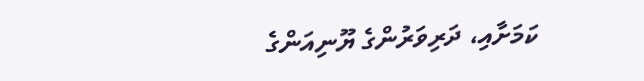ކަމަށާއި، ދަރިވަރުންގެ ޔޫނިއަންގެ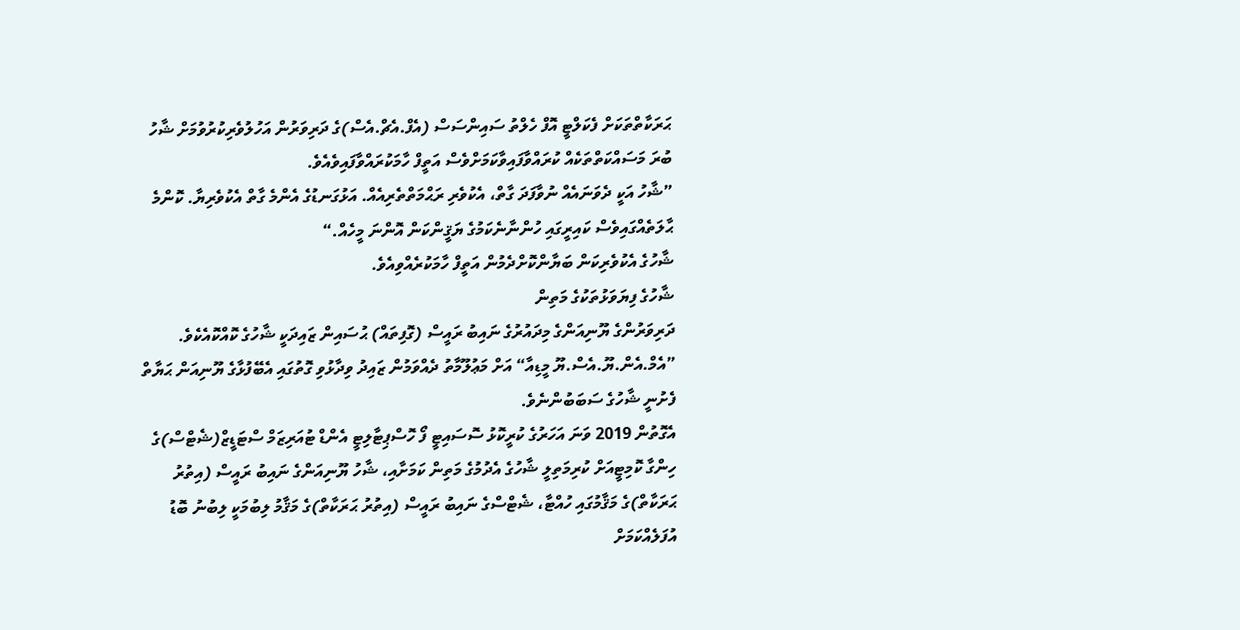ޙަރަކާތްތަކަށް ފެކަލްޓީ އޮފް ހެލްތު ސައިންސަސް (އެފް.އެޗް.އެސް)ގެ ދަރިވަރުން އަހުލުވެރިކުރުވުމަށް ޝާހު ބުރަ މަސައްކަތްތަކެއް ކުރައްވާފައިވާކަމަށްވެސް އަތީފް ހާމަކުރައްވާފައިވެއެވެ.
”ޝާހު އަކީ ދެވަނައެއް ނުވާފަދަ ގާތް، އެކުވެރި ރަޙްމަތްތެރިއެއް. އަޅުގަނޑުގެ އެންމެ ގާތް އެކުވެރިޔާ. ކޮންމެ ޙާލަތެއްގައިވެސް ކައިރީގައި ހުންނާނެކަމުގެ ޔަޤީންކަން އޮންނަ މީހެއް.“
ޝާހުގެ އެކުވެރިކަން ބަޔާންކޮށްދެމުން އަތީފް ހާމަކުރެއްވިއެވެ.
ޝާހުގެ ފިޔަވަޅުތަކުގެ މަތިން
ދަރިވަރުންގެ ޔޫނިއަންގެ މިދައުރުގެ ނައިބު ރައީސް (ގޮފިތައް) ޙުސައިން ޒައިދަކީ ޝާހުގެ ކޮއްކޮއެކެވެ. ”އެމް.އެން.ޔޫ.އެސް.ޔޫ މީޑިއާ“ އަށް މަޢުލޫމާތު ދެއްވަމުން ޒައިދު ވިދާޅުވި ގޮތުގައި އެބޭފުޅާގެ ޔޫނިއަން ޙަޔާތް ފެށުނީ ޝާހުގެ ސަބަބުންނެވެ.
އެގޮތުން 2019 ވަނަ އަހަރުގެ ކުރީކޮޅު ސޮސައިޓީ ފޯ ހޮސްޕިޓާލިޓީ އެންޑް ޓުއަރިޒަމް ސްޓަޑީޒް(ޝެޓްސް)ގެ ހިންގާ ކޮމިޓީއަށް ކުރިމަތިލީ ޝާހުގެ އެދުމުގެ މަތިން ކަމަށާއި، ޝާހު ޔޫނިއަންގެ ނައިބު ރައީސް (އިތުރު ޙަރަކާތް)ގެ މަޤާމުގައި ހުއްޓާ، ޝެޓްސްގެ ނައިބު ރައީސް (އިތުރު ޙަރަކާތް)ގެ މަޤާމު ލިބުމަކީ ލިބުނު ބޮޑު އުފަލެއްކަމަށް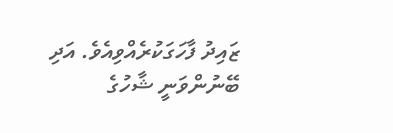ޒައިދު ފާހަގަކުރެއްވިއެވެ. އަދި ބޭނުންވަނީ ޝާހުގެ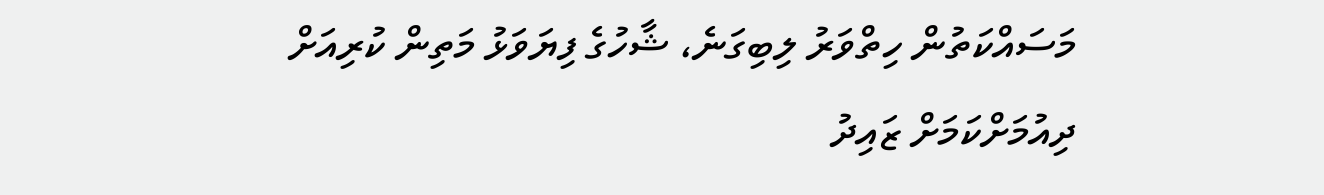މަސައްކަތުން ހިތްވަރު ލިބިގަނެ، ޝާހުގެ ފިޔަވަޅު މަތިން ކުރިއަށް ދިއުމަށްކަމަށް ޒައިދު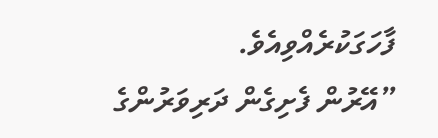ފާހަގަކުރެއްވިއެވެ.
”އޭރުން ފެށިގެން ދަރިވަރުންގެ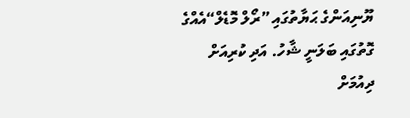ޔޫނިއަންގެ ޙަޔާތުގައި ”ރޯލް މޮޑެލް“އެއްގެ ގޮތުގައި ބަލަނީ ޝާހު. އަދި ކުރިއަށް ދިއުމަށް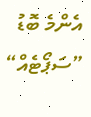އެންމެ ބޮޑު ”ސަޕޯޓެއް“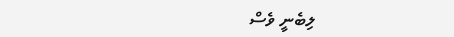ލިބެނީ ވެސް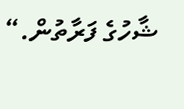ޝާހުގެ ފަރާތުން.“